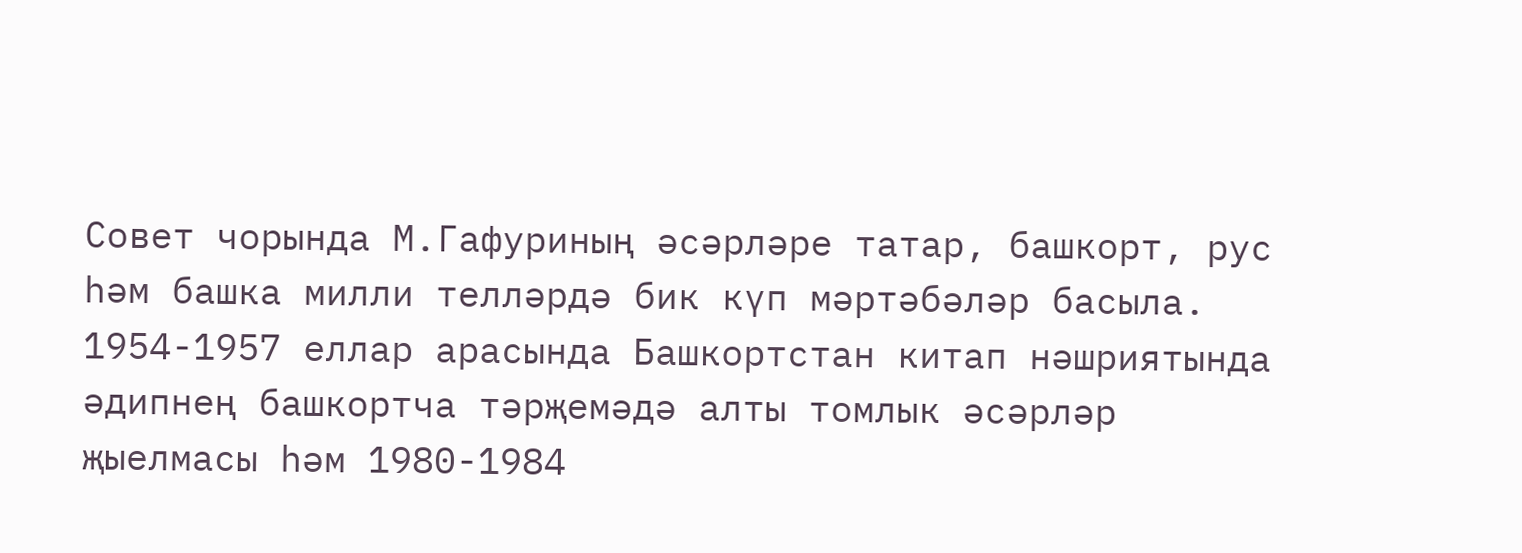Совет чорында М.Гафуриның әсәрләре татар, башкорт, рус һәм башка милли телләрдә бик күп мәртәбәләр басыла. 1954-1957 еллар арасында Башкортстан китап нәшриятында әдипнең башкортча тәрҗемәдә алты томлык әсәрләр җыелмасы һәм 1980-1984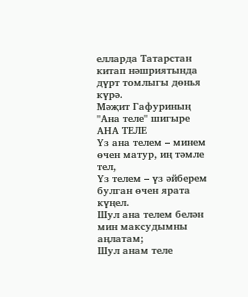елларда Татарстан китап нәшриятында дүрт томлыгы дөнья күрә.
Мәҗит Гафуриның "Ана теле" шигыре
АНА ТЕЛЕ
Үз ана телем – минем өчен матур, иң тәмле тел,
Үз телем – үз әйберем булган өчен ярата күңел.
Шул ана телем белән мин максудымны аңлатам;
Шул анам теле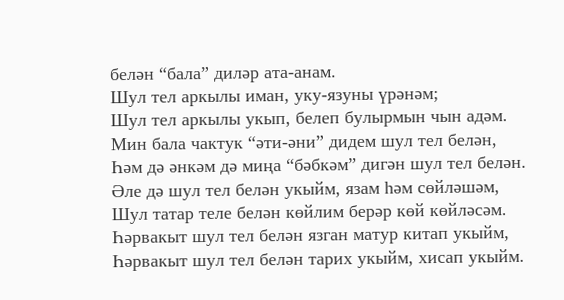белән “бала” диләр ата-анам.
Шул тел аркылы иман, уку-язуны үрәнәм;
Шул тел аркылы укып, белеп булырмын чын адәм.
Мин бала чактук “әти-әни” дидем шул тел белән,
Һәм дә әнкәм дә миңа “бәбкәм” дигән шул тел белән.
Әле дә шул тел белән укыйм, язам һәм сөйләшәм,
Шул татар теле белән көйлим берәр көй көйләсәм.
Һәрвакыт шул тел белән язган матур китап укыйм,
Һәрвакыт шул тел белән тарих укыйм, хисап укыйм.